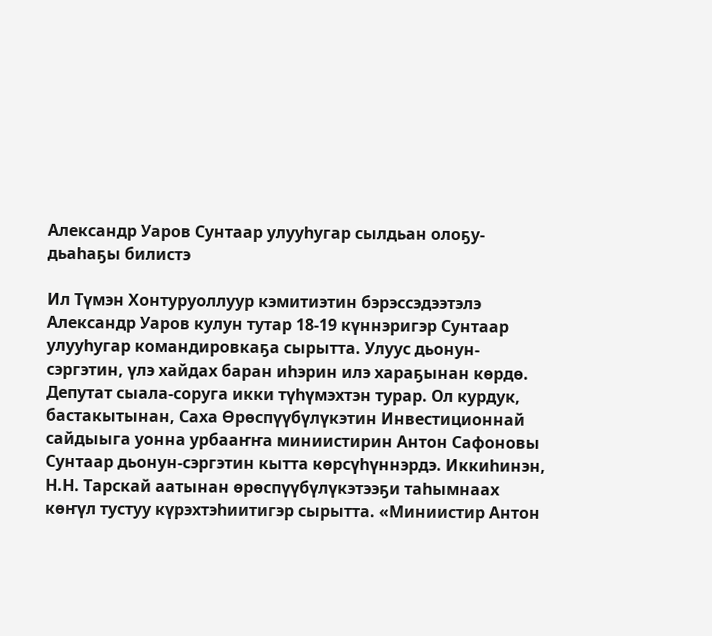Александр Уаров Сунтаар улууһугар сылдьан олоҕу-дьаһаҕы билистэ

Ил Түмэн Хонтуруоллуур кэмитиэтин бэрэссэдээтэлэ Александр Уаров кулун тутар 18-19 күннэригэр Сунтаар улууһугар командировкаҕа сырытта. Улуус дьонун-сэргэтин, үлэ хайдах баран иһэрин илэ хараҕынан көрдө. Депутат сыала-соруга икки түһүмэхтэн турар. Ол курдук, бастакытынан, Саха Өрөспүүбүлүкэтин Инвестиционнай сайдыыга уонна урбааҥҥа миниистирин Антон Сафоновы Сунтаар дьонун-сэргэтин кытта көрсүһүннэрдэ. Иккиһинэн, Н.Н. Тарскай аатынан өрөспүүбүлүкэтээҕи таһымнаах көҥүл тустуу күрэхтэһиитигэр сырытта. «Миниистир Антон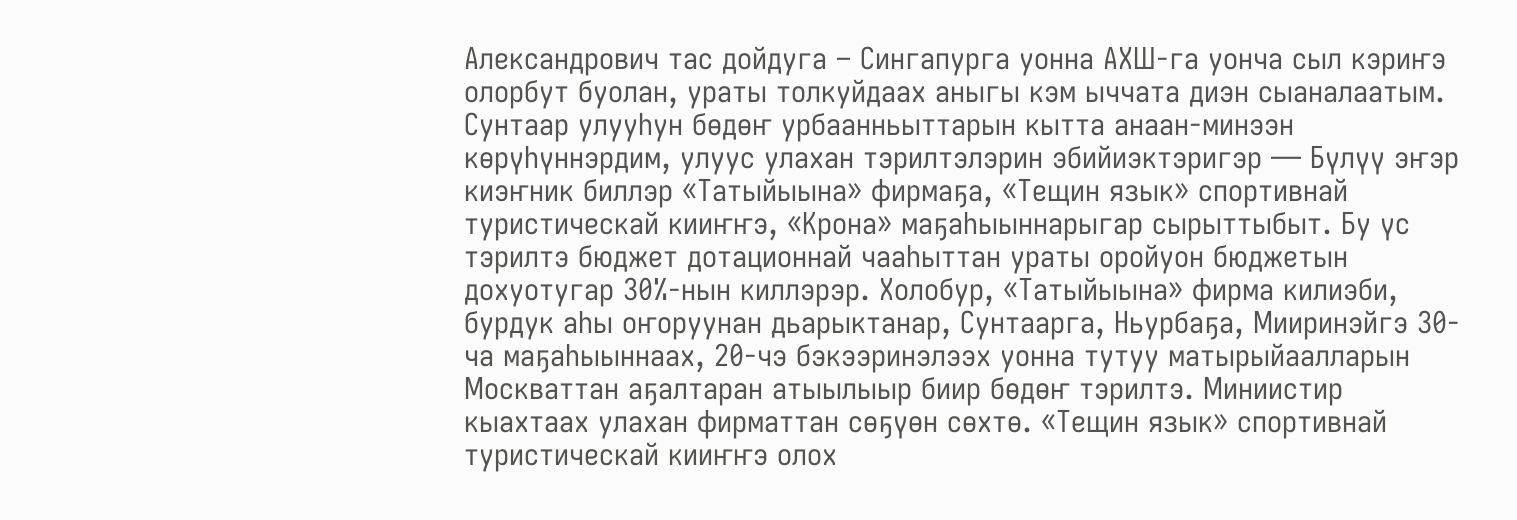Александрович тас дойдуга – Сингапурга уонна АХШ-га уонча сыл кэриҥэ олорбут буолан, ураты толкуйдаах аныгы кэм ыччата диэн сыаналаатым. Сунтаар улууһун бөдөҥ урбаанньыттарын кытта анаан-минээн көрүһүннэрдим, улуус улахан тэрилтэлэрин эбийиэктэригэр — Бүлүү эҥэр киэҥник биллэр «Татыйыына» фирмаҕа, «Тещин язык» спортивнай туристическай кииҥҥэ, «Крона» маҕаһыыннарыгар сырыттыбыт. Бу үс тэрилтэ бюджет дотационнай чааһыттан ураты оройуон бюджетын дохуотугар 30%-нын киллэрэр. Холобур, «Татыйыына» фирма килиэби, бурдук аһы оҥоруунан дьарыктанар, Сунтаарга, Ньурбаҕа, Мииринэйгэ 30-ча маҕаһыыннаах, 20-чэ бэкээринэлээх уонна тутуу матырыйаалларын Москваттан аҕалтаран атыылыыр биир бөдөҥ тэрилтэ. Миниистир кыахтаах улахан фирматтан сөҕүөн сөхтө. «Тещин язык» спортивнай туристическай кииҥҥэ олох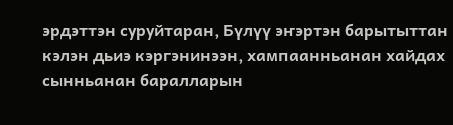эрдэттэн суруйтаран, Бүлүү эҥэртэн барытыттан кэлэн дьиэ кэргэнинээн, хампаанньанан хайдах сынньанан баралларын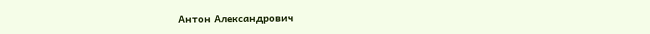Антон Александрович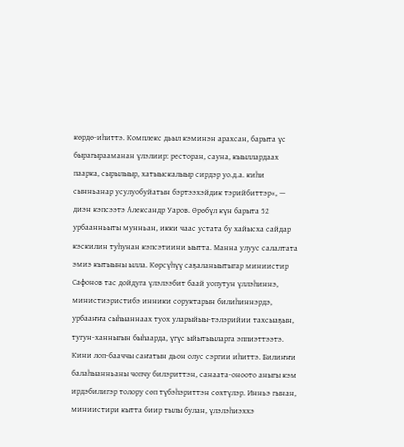көрдө-иһиттэ. Комплекс дьыл кэминэн арахсан, барыта үс бырагырааманан үлэлиир: ресторан, сауна, кыыллардаах паарка, сырылыыр, хатыыскалыыр сирдэр уо.д.а. киһи сынньанар усулуобуйатын бэртээхэйдик тэрийбиттэр«, — диэн кэпсээтэ Александр Уаров. Өрөбүл күн барыта 52 урбаанньыты мунньан, икки чаас устата бу хайысха сайдар кэскилин туһунан кэпсэтиини ыытта. Манна улуус салалтата эмиэ кытыыны ылла. Көрсүһүү саҕаланыытыгар миниистир Сафонов тас дойдуга үлэлээбит баай уопутун үллэһиннэ, министиэристибэ инники соруктарын билиһиннэрдэ, урбааҥҥа сыһыаннаах туох уларыйыы-тэлэрийии тахсыаҕын, тугун-ханныгын быһаарда, үгүс ыйытыыларга эппиэттээтэ. Кини лоп-бааччы саҥатын дьон олус сэргии иһиттэ. Билиҥҥи балаһыанньаны чопчу билэриттэн, санаата-оноото аныгы кэм ирдэбилигэр толору сөп түбэһэриттэн сөхтүлэр. Инньэ гынан, миниистири кытта биир тылы булан, үлэлэһиэххэ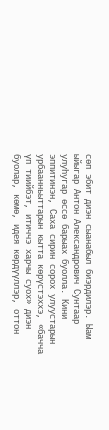сөп эбит диэн сыанабыл биэрдилэр. Ыам ыйыгар Антон Александрович Сунтаар улуһугар өссө барыах буолла. Кини эппитинэн, Саха сирин сорох улуустарын урбаанньыттарын кытта көрүстэххэ, «бачча үп тиийбэт, итиччэ харчы суох» диэн буолар, көмө, идея көрдүүллэр, оттон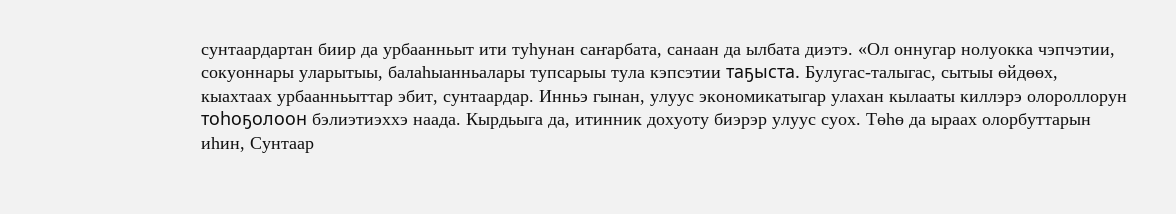сунтаардартан биир да урбаанньыт ити туһунан саҥарбата, санаан да ылбата диэтэ. «Ол оннугар нолуокка чэпчэтии, сокуоннары уларытыы, балаһыанньалары тупсарыы тула кэпсэтии таҕыста. Булугас-талыгас, сытыы өйдөөх, кыахтаах урбаанньыттар эбит, сунтаардар. Инньэ гынан, улуус экономикатыгар улахан кылааты киллэрэ олороллорун тоһоҕолоон бэлиэтиэххэ наада. Кырдьыга да, итинник дохуоту биэрэр улуус суох. Төһө да ыраах олорбуттарын иһин, Сунтаар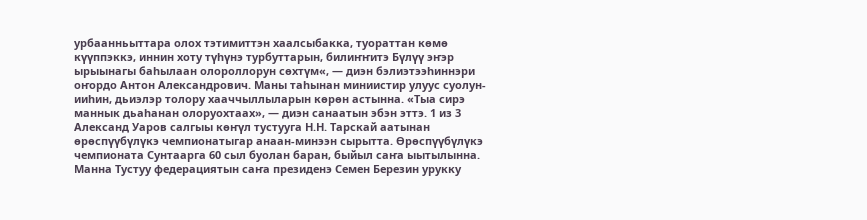урбаанньыттара олох тэтимиттэн хаалсыбакка, туораттан көмө күүппэккэ, иннин хоту түһүнэ турбуттарын, билиҥҥитэ Бүлүү эҥэр ырыынагы баһылаан олороллорун сөхтүм«, — диэн бэлиэтээһиннэри оҥордо Антон Александрович. Маны таһынан миниистир улуус суолун-ииһин, дьиэлэр толору хааччыллыларын көрөн астынна. «Тыа сирэ маннык дьаһанан олоруохтаах», — диэн санаатын эбэн эттэ. 1 из 3 Александ Уаров салгыы көҥүл тустууга Н.Н. Тарскай аатынан өрөспүүбүлүкэ чемпионатыгар анаан-минээн сырытта. Өрөспүүбүлүкэ чемпионата Сунтаарга 60 сыл буолан баран, быйыл саҥа ыытылынна. Манна Тустуу федерациятын саҥа президенэ Семен Березин урукку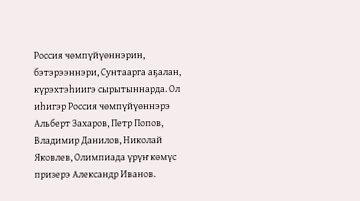Россия чөмпүйүөннэрин, бэтэрээннэри, Сунтаарга аҕалан, күрэхтэһиигэ сырытыннарда. Ол иһигэр Россия чөмпүйүөннэрэ Альберт Захаров, Петр Попов, Владимир Данилов, Николай Яковлев, Олимпиада үрүҥ көмүс призерэ Александр Иванов.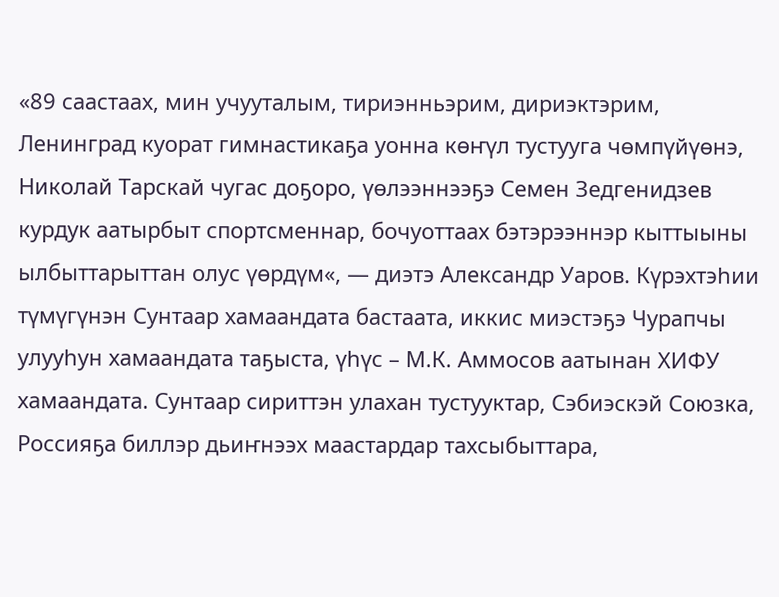«89 саастаах, мин учууталым, тириэнньэрим, дириэктэрим, Ленинград куорат гимнастикаҕа уонна көҥүл тустууга чөмпүйүөнэ, Николай Тарскай чугас доҕоро, үөлээннээҕэ Семен Зедгенидзев курдук аатырбыт спортсменнар, бочуоттаах бэтэрээннэр кыттыыны ылбыттарыттан олус үөрдүм«, — диэтэ Александр Уаров. Күрэхтэһии түмүгүнэн Сунтаар хамаандата бастаата, иккис миэстэҕэ Чурапчы улууһун хамаандата таҕыста, үһүс – М.К. Аммосов аатынан ХИФУ хамаандата. Сунтаар сириттэн улахан тустууктар, Сэбиэскэй Союзка, Россияҕа биллэр дьиҥнээх маастардар тахсыбыттара,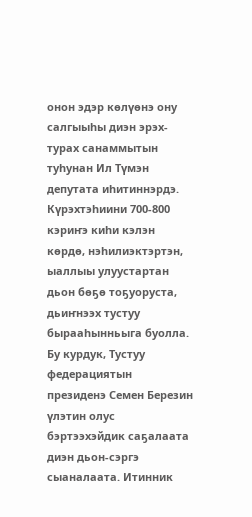онон эдэр көлүөнэ ону салгыыһы диэн эрэх-турах санаммытын туһунан Ил Түмэн депутата иһитиннэрдэ. Күрэхтэһиини 700-800 кэриҥэ киһи кэлэн көрдө, нэһилиэктэртэн, ыаллыы улуустартан дьон бөҕө тоҕуоруста, дьиҥнээх тустуу бырааһынньыга буолла. Бу курдук, Тустуу федерациятын президенэ Семен Березин үлэтин олус бэртээхэйдик саҕалаата диэн дьон-сэргэ сыаналаата. Итинник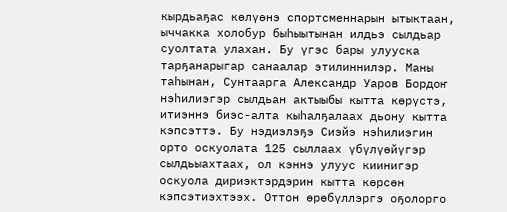кырдьаҕас көлүөнэ спортсменнарын ытыктаан, ыччакка холобур быһыытынан илдьэ сылдьар суолтата улахан. Бу үгэс бары улууска тарҕанарыгар санаалар этилиннилэр. Маны таһынан, Сунтаарга Александр Уаров Бордоҥ нэһилиэгэр сылдьан актыыбы кытта көрүстэ, итиэннэ биэс-алта кыһалҕалаах дьону кытта кэпсэттэ. Бу нэдиэлэҕэ Сиэйэ нэһилиэгин орто оскуолата 125 сыллаах үбүлүөйүгэр сылдьыахтаах, ол кэннэ улуус киинигэр оскуола дириэктэрдэрин кытта көрсөн кэпсэтиэхтээх. Оттон өрөбүллэргэ оҕолорго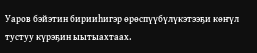Уаров бэйэтин бирииһигэр өрөспүүбүлүкэтээҕи көҥүл тустуу күрэҕин ыытыахтаах.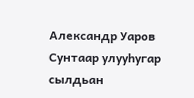Александр Уаров Сунтаар улууһугар сылдьан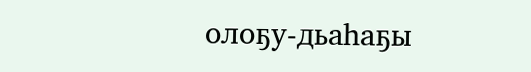олоҕу-дьаһаҕы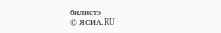билистэ
© ЯСИА.RU